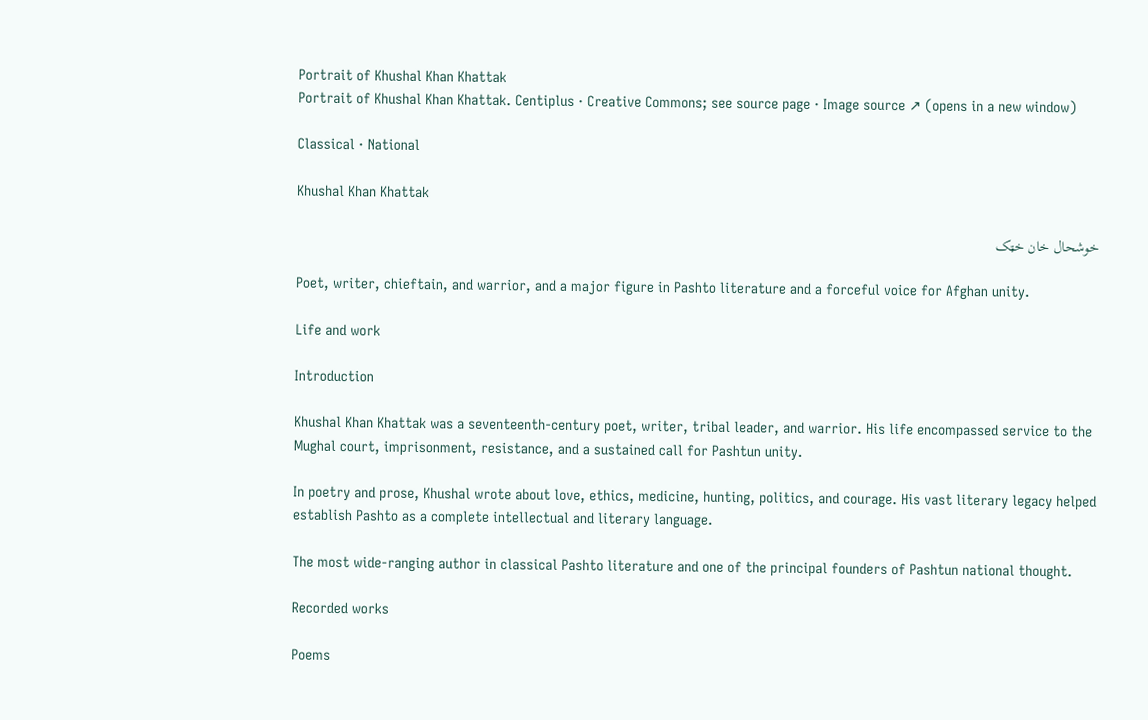Portrait of Khushal Khan Khattak
Portrait of Khushal Khan Khattak. Centiplus · Creative Commons; see source page · Image source ↗ (opens in a new window)

Classical · National

Khushal Khan Khattak

خوشحال خان خټک

Poet, writer, chieftain, and warrior, and a major figure in Pashto literature and a forceful voice for Afghan unity.

Life and work

Introduction

Khushal Khan Khattak was a seventeenth-century poet, writer, tribal leader, and warrior. His life encompassed service to the Mughal court, imprisonment, resistance, and a sustained call for Pashtun unity.

In poetry and prose, Khushal wrote about love, ethics, medicine, hunting, politics, and courage. His vast literary legacy helped establish Pashto as a complete intellectual and literary language.

The most wide-ranging author in classical Pashto literature and one of the principal founders of Pashtun national thought.

Recorded works

Poems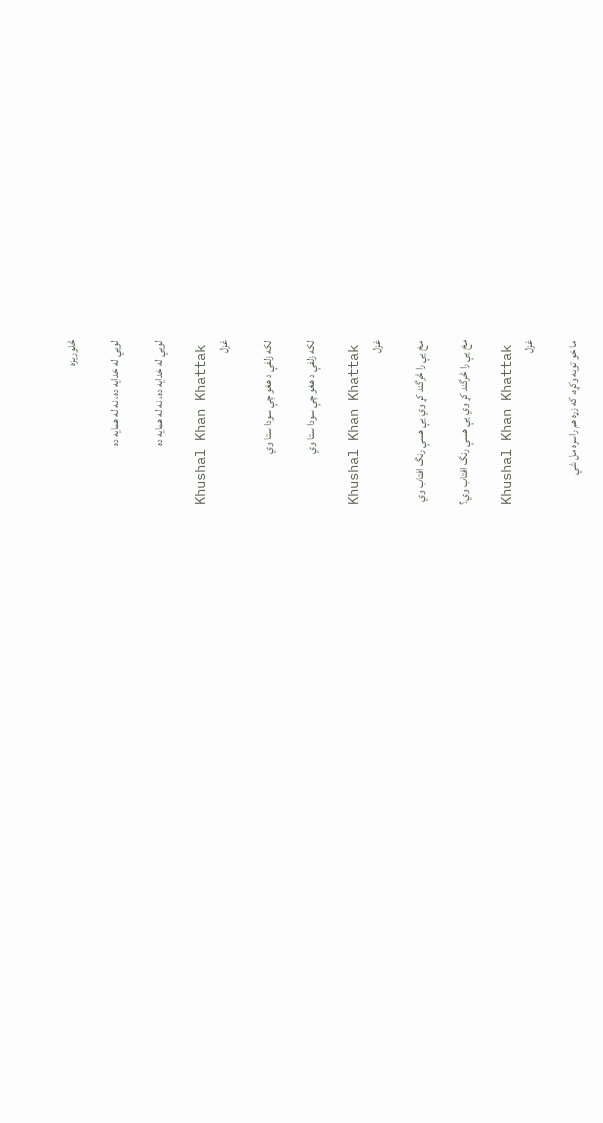څلوريزه

لويي له خدايه ده، نه له همايه ده

لويي له خدايه ده، نه له همايه ده

Khushal Khan Khattak
غزل

لکه زلفې د هغو چې سودا ستا وي

لکه زلفې د هغو چې سودا ستا وي

Khushal Khan Khattak
غزل

مخ يې را څرگند کړ وي يې هسې رنگ افتاب وي

مخ يې را څرگند کړ وي يې هسې رنگ افتاب وي؟

Khushal Khan Khattak
غزل

ما خو توبه وکړه، که زړه هم راسره مل شي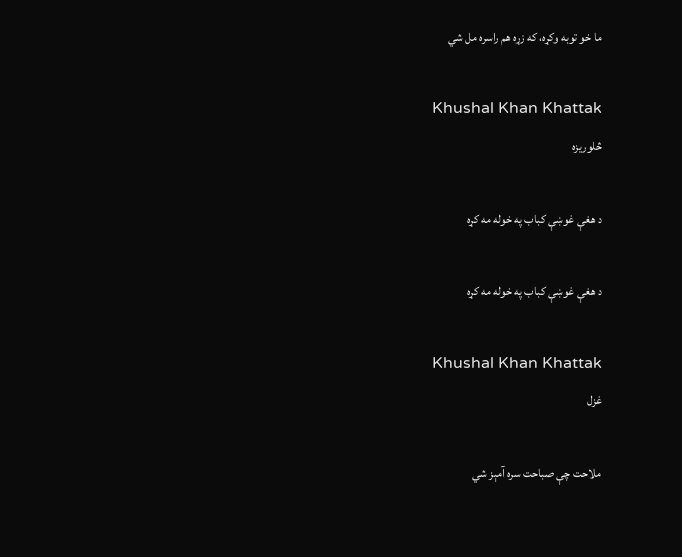ما خو توبه وکړه، که زړه هم راسره مل شي

Khushal Khan Khattak
څلوريزه

د هغې غوښې کباب په خوله مه کړه

د هغې غوښې کباب په خوله مه کړه

Khushal Khan Khattak
غزل

ملاحت چې صباحت سره آمېز شي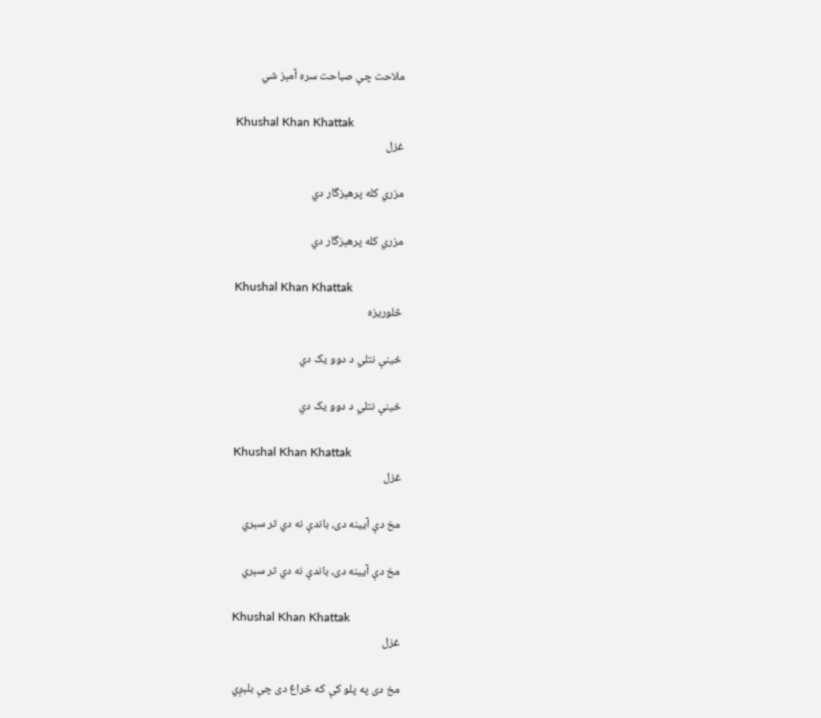ملاحت چې صباحت سره آمېز شي

Khushal Khan Khattak
غزل

مزري کله پرهېزگار دي

مزري کله پرهېزگار دي

Khushal Khan Khattak
څلوريزه

ځينې نتلي د دوو يک دي

ځينې نتلي د دوو يک دي

Khushal Khan Khattak
غزل

مخ دې آيينه دی، باندې نه دي تر سېري

مخ دې آيينه دی، باندې نه دي تر سېري

Khushal Khan Khattak
غزل

مخ دی په پلو کې که څراغ دی چې بلېږي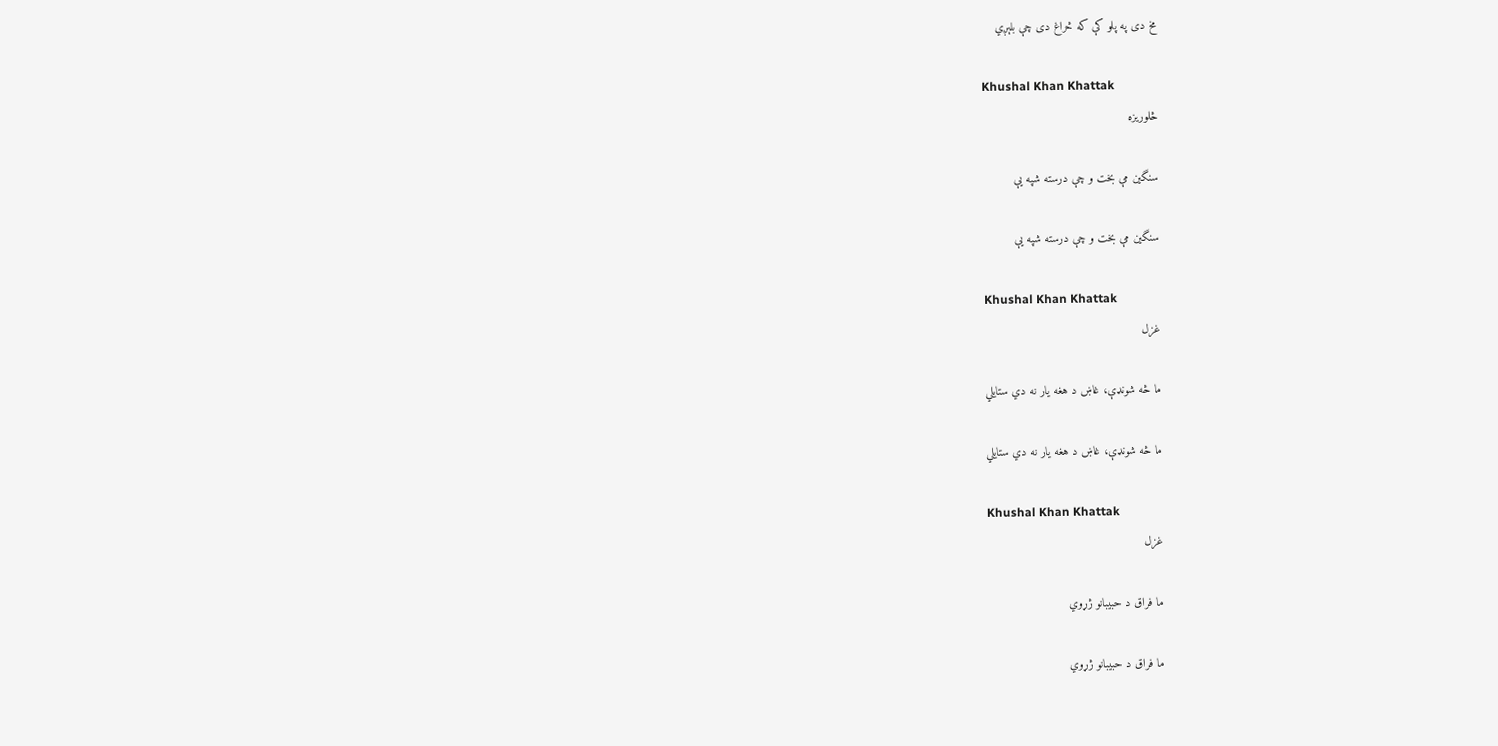مخ دی په پلو کې که څراغ دی چې بلېږي

Khushal Khan Khattak
څلوريزه

سنگين مې بخت و چې درسته شپه يې

سنگين مې بخت و چې درسته شپه يې

Khushal Khan Khattak
غزل

ما څه شونډې، غاښ د هغه يار نه دي ستايلي

ما څه شونډې، غاښ د هغه يار نه دي ستايلي

Khushal Khan Khattak
غزل

ما فراق د حبيبانو ژړوي

ما فراق د حبيبانو ژړوي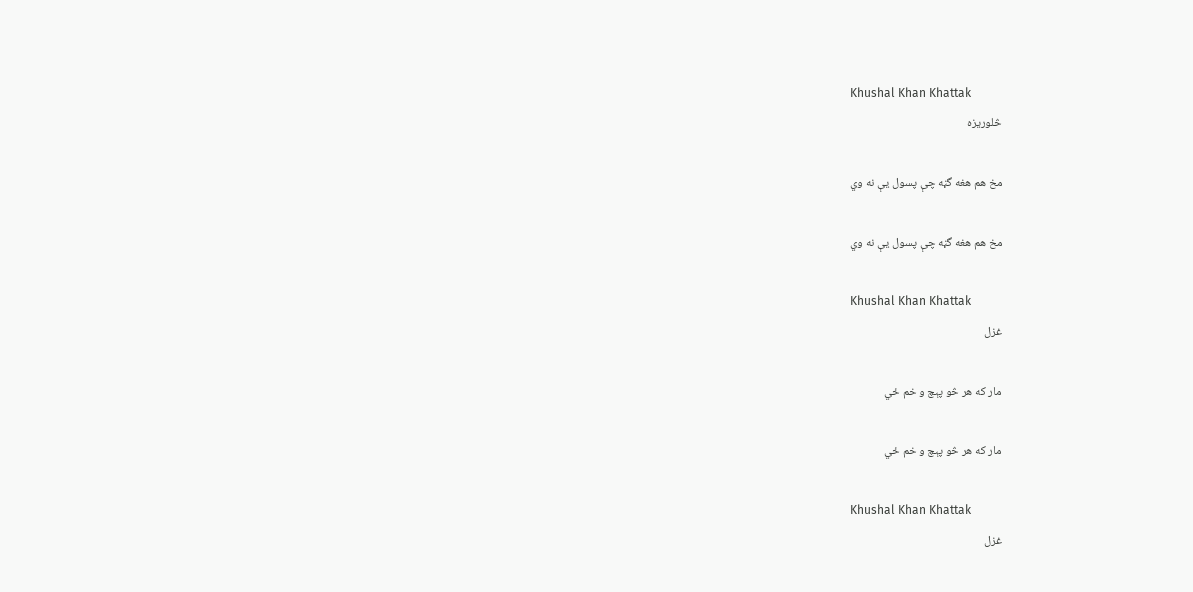Khushal Khan Khattak
څلوريزه

مخ هم هغه گڼه چې پسول يې نه وي

مخ هم هغه گڼه چې پسول يې نه وي

Khushal Khan Khattak
غزل

مار که هر څو پېچ و خم ځي

مار که هر څو پېچ و خم ځي

Khushal Khan Khattak
غزل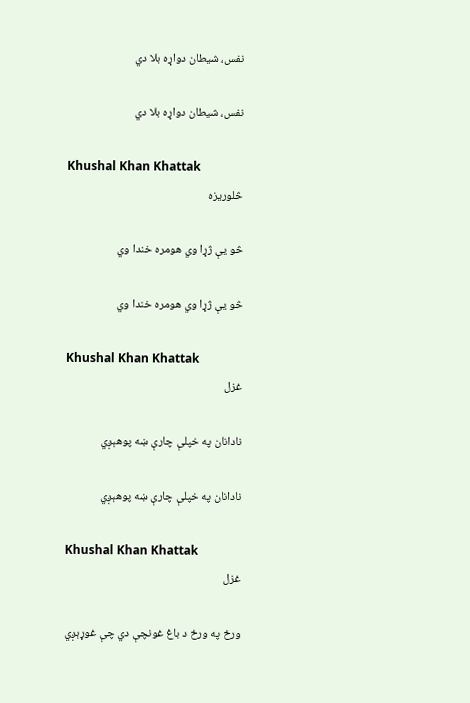نفس، شيطان دواړه بلا دي

نفس، شيطان دواړه بلا دي

Khushal Khan Khattak
څلوريزه

څو يې ژړا وي هومره خندا وي

څو يې ژړا وي هومره خندا وي

Khushal Khan Khattak
غزل

نادانان په خپلې چارې ښه پوهېږي

نادانان په خپلې چارې ښه پوهېږي

Khushal Khan Khattak
غزل

ورځ په ورځ د باغ غونچې دي چې غوړېږي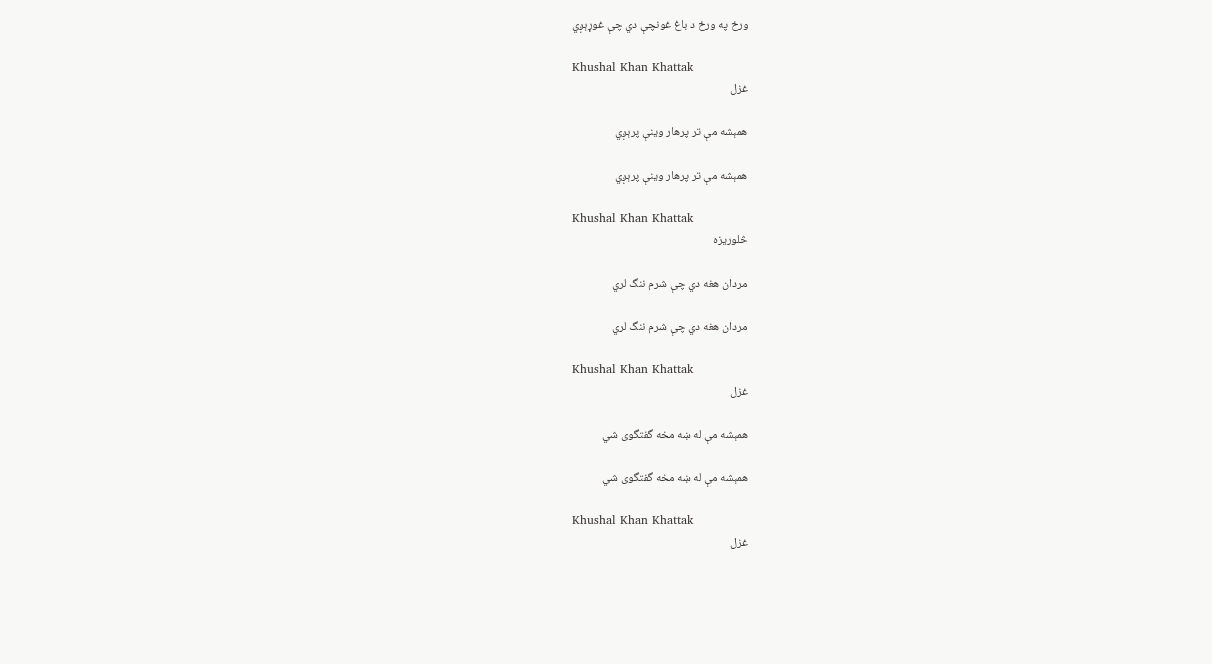ورځ په ورځ د باغ غونچې دي چې غوړېږي

Khushal Khan Khattak
غزل

همېشه مې تر پرهار وينې پرېږي

همېشه مې تر پرهار وينې پرېږي

Khushal Khan Khattak
څلوريزه

مردان هغه دي چې شرم ننگ لري

مردان هغه دي چې شرم ننگ لري

Khushal Khan Khattak
غزل

همېشه مې له ښه مخه گفتگوی شي

همېشه مې له ښه مخه گفتگوی شي

Khushal Khan Khattak
غزل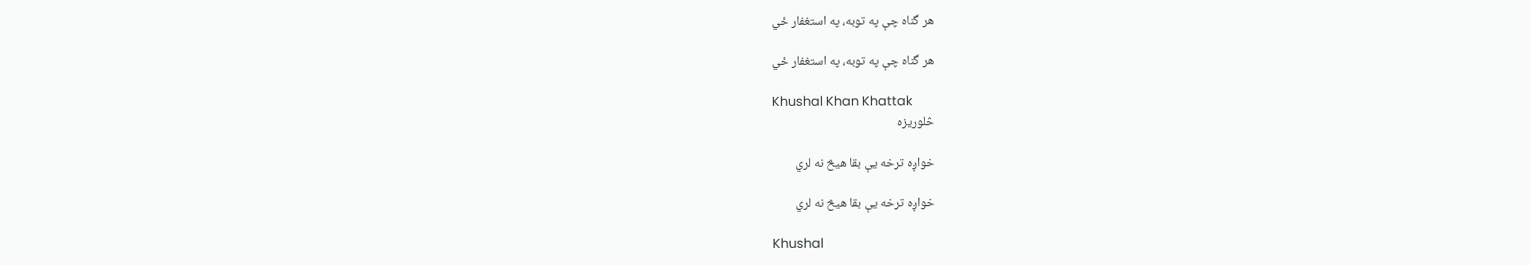هر گناه چې په توبه، په استغفار ځي

هر گناه چې په توبه، په استغفار ځي

Khushal Khan Khattak
څلوريزه

خواږه ترخه يې بقا هيڅ نه لري

خواږه ترخه يې بقا هيڅ نه لري

Khushal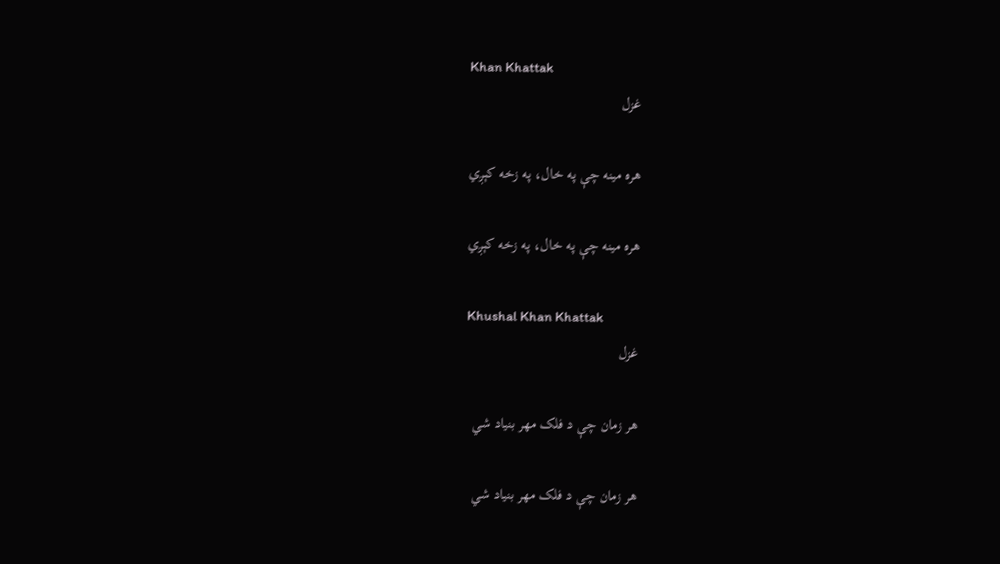Khan Khattak
غزل

هره مينه چې په خال، په زخه کېږي

هره مينه چې په خال، په زخه کېږي

Khushal Khan Khattak
غزل

هر زمان چې د فلک مهر بنياد شي

هر زمان چې د فلک مهر بنياد شي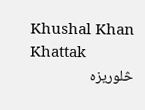Khushal Khan Khattak
څلوريزه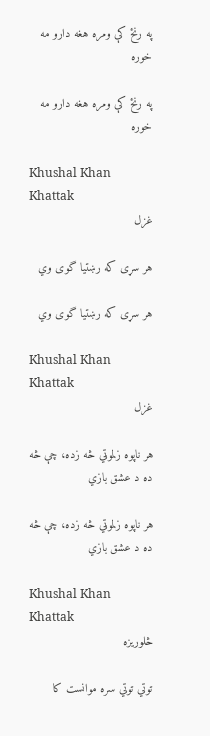په رنځ کې ومره هغه دارو مه خوره

په رنځ کې ومره هغه دارو مه خوره

Khushal Khan Khattak
غزل

هر سړی که رښتيا گوی وي

هر سړی که رښتيا گوی وي

Khushal Khan Khattak
غزل

هر ناپوه زلموټي څه زده، چې څه ده د عشق بازي

هر ناپوه زلموټي څه زده، چې څه ده د عشق بازي

Khushal Khan Khattak
څلوريزه

توتي توتي سره موانست کا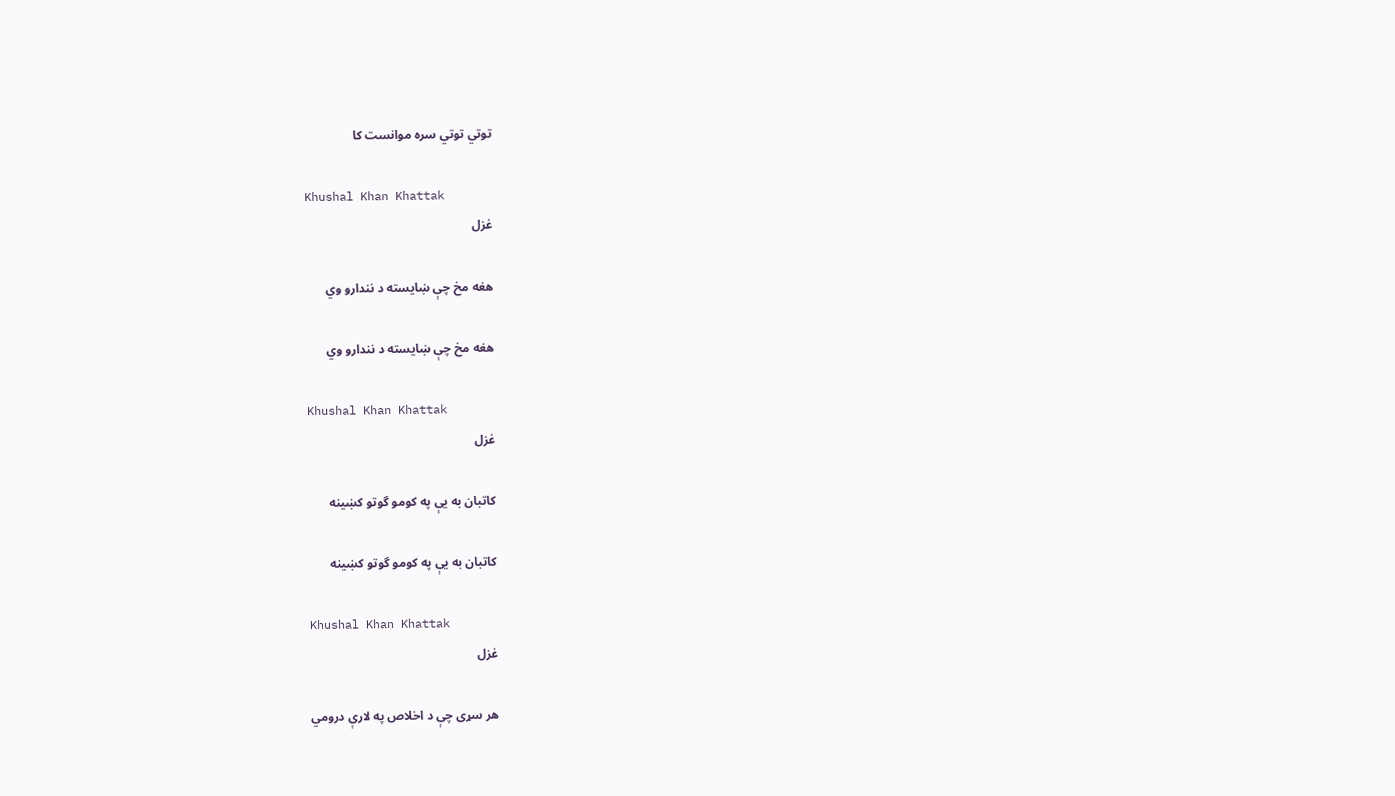توتي توتي سره موانست کا

Khushal Khan Khattak
غزل

هغه مخ چې ښايسته د نندارو وي

هغه مخ چې ښايسته د نندارو وي

Khushal Khan Khattak
غزل

کاتبان به يې په کومو گوتو کښينه

کاتبان به يې په کومو گوتو کښينه

Khushal Khan Khattak
غزل

هر سړی چې د اخلاص په لارې درومي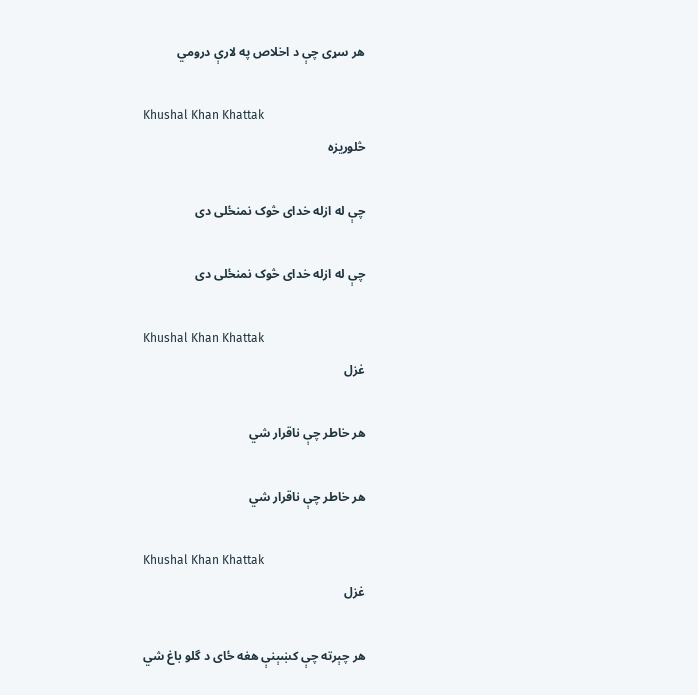هر سړی چې د اخلاص په لارې درومي

Khushal Khan Khattak
څلوريزه

چې له ازله خدای څوک نمنځلی دی

چې له ازله خدای څوک نمنځلی دی

Khushal Khan Khattak
غزل

هر خاطر چې ناقرار شي

هر خاطر چې ناقرار شي

Khushal Khan Khattak
غزل

هر چېرته چې کښېنې هغه ځای د گلو باغ شي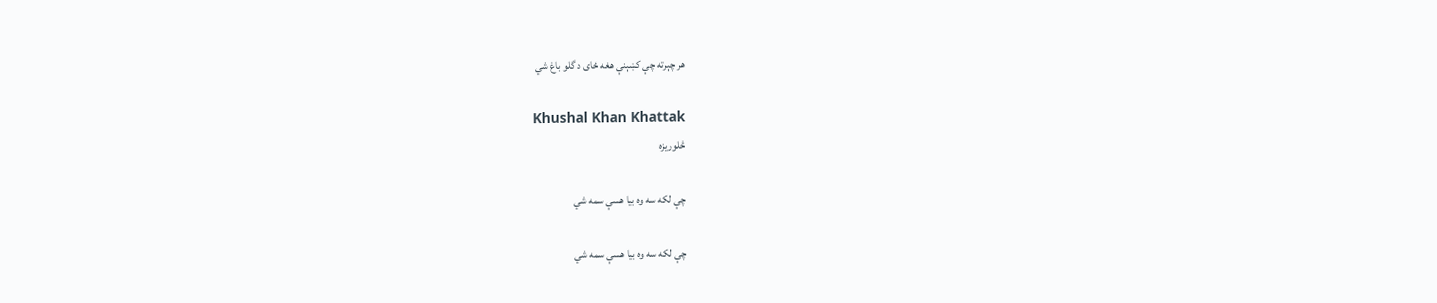هر چېرته چې کښېنې هغه ځای د گلو باغ شي

Khushal Khan Khattak
څلوريزه

چې لکه سه وه بيا هسې سمه شي

چې لکه سه وه بيا هسې سمه شي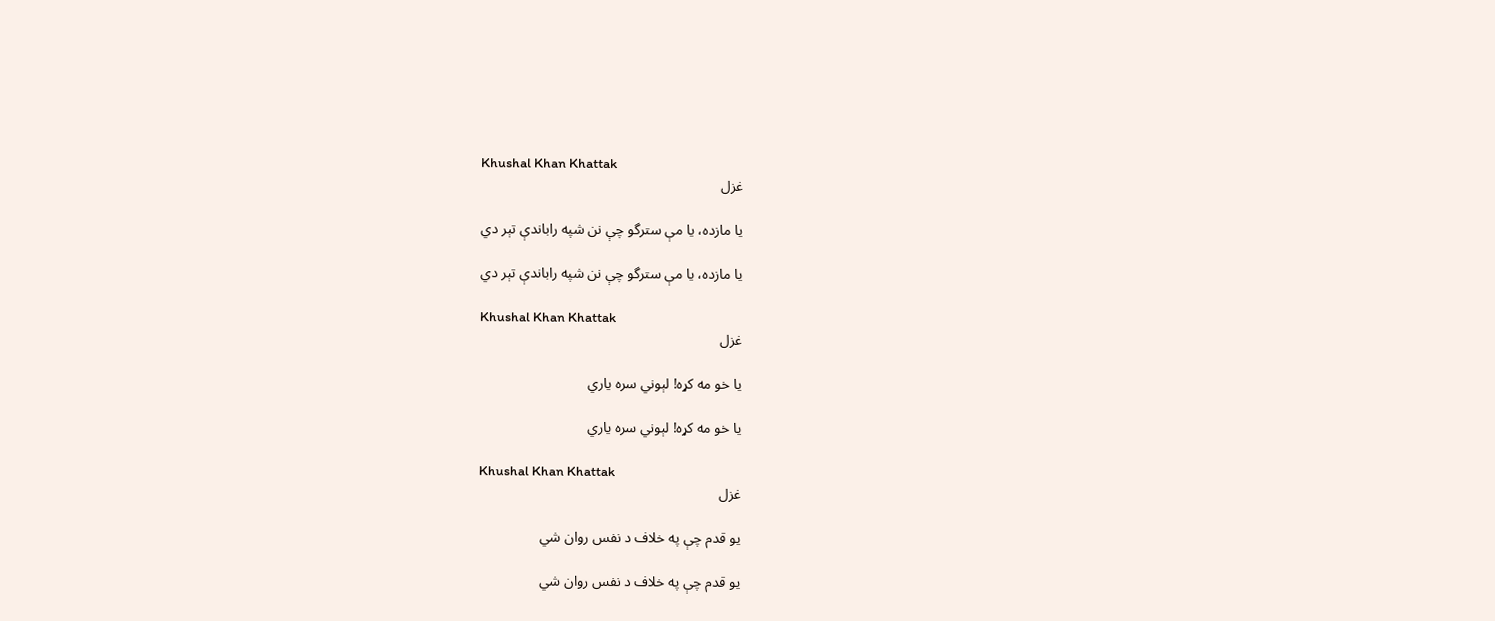Khushal Khan Khattak
غزل

يا مازده، يا مې سترگو چې نن شپه راباندې تېر دي

يا مازده، يا مې سترگو چې نن شپه راباندې تېر دي

Khushal Khan Khattak
غزل

يا خو مه کړه! لېوني سره ياري

يا خو مه کړه! لېوني سره ياري

Khushal Khan Khattak
غزل

يو قدم چې په خلاف د نفس روان شي

يو قدم چې په خلاف د نفس روان شي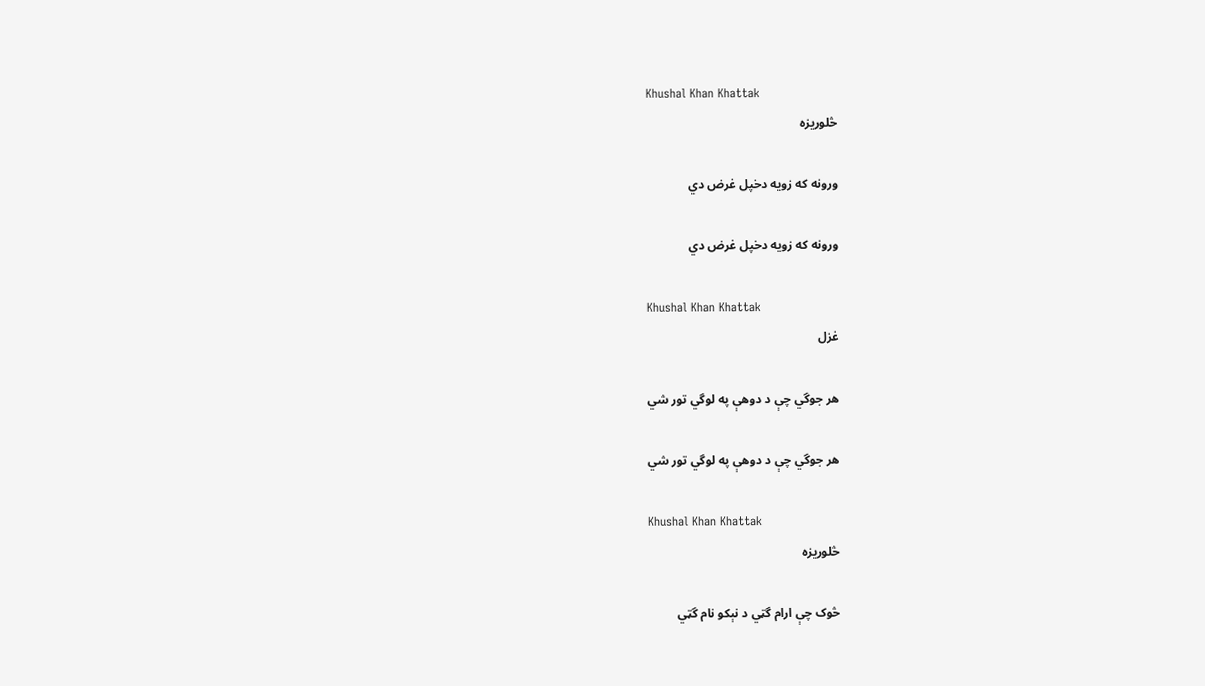Khushal Khan Khattak
څلوريزه

ورونه که زويه دخپل غرض دي

ورونه که زويه دخپل غرض دي

Khushal Khan Khattak
غزل

هر جوگي چې د دوهې په لوگي تور شي

هر جوگي چې د دوهې په لوگي تور شي

Khushal Khan Khattak
څلوريزه

څوک چې ارام گټي د نېکو نام گټي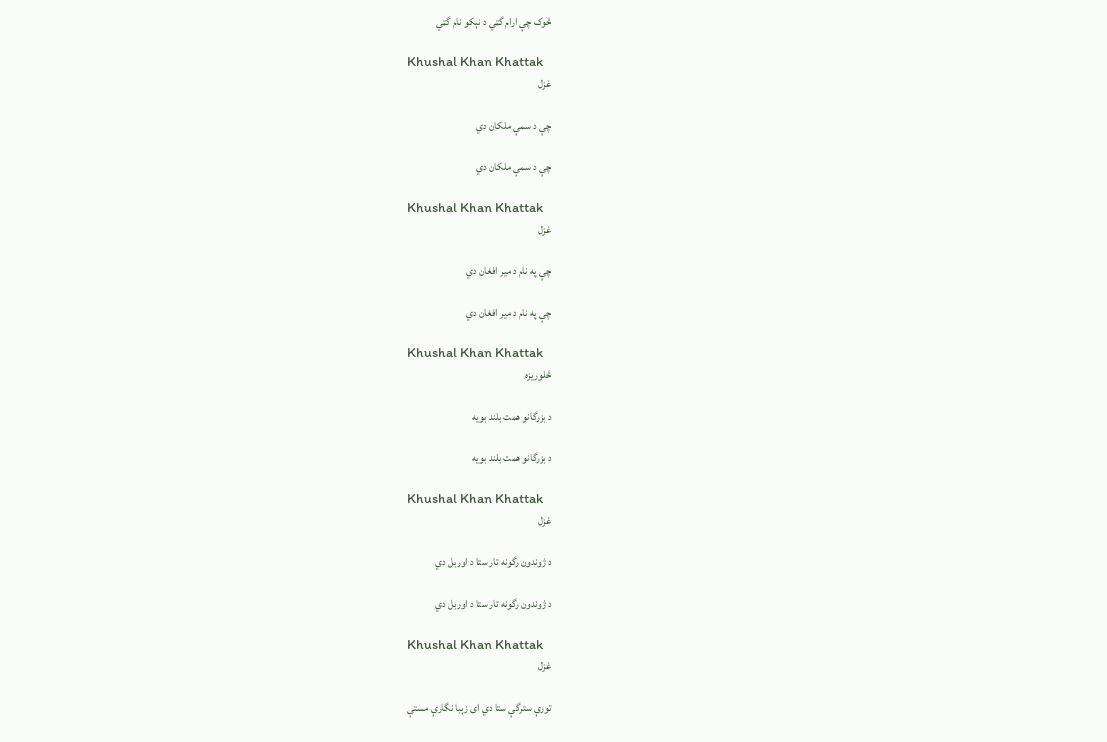څوک چې ارام گټي د نېکو نام گټي

Khushal Khan Khattak
غزل

چې د سمې ملکان دي

چې د سمې ملکان دي

Khushal Khan Khattak
غزل

چې په نام د مير افغان دي

چې په نام د مير افغان دي

Khushal Khan Khattak
څلوريزه

د بزرگانو همت بلند بويه

د بزرگانو همت بلند بويه

Khushal Khan Khattak
غزل

د ژوندون رگونه تار ستا د اوربل دي

د ژوندون رگونه تار ستا د اوربل دي

Khushal Khan Khattak
غزل

تورې سترگې ستا دي ای زېبا نگارې مستې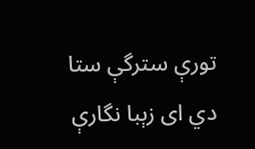تورې سترگې ستا دي ای زېبا نگارې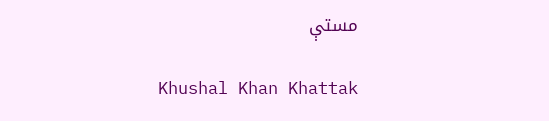مستې

Khushal Khan Khattak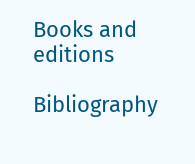Books and editions

Bibliography